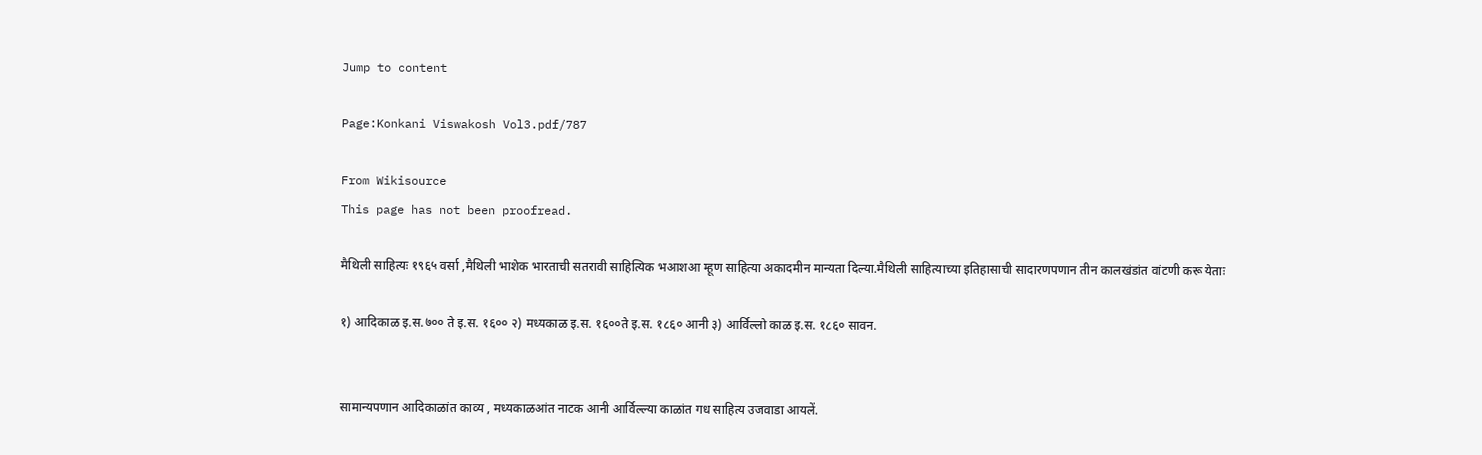Jump to content

Page:Konkani Viswakosh Vol3.pdf/787

From Wikisource
This page has not been proofread.

मैथिली साहित्यः १९६५ वर्सा ,मैथिली भाशेक भारताची सतरावी साहित्यिक भआशआ म्हूण साहित्या अकादमीन मान्यता दिल्या.मैथिली साहित्याच्या इतिहासाची सादारणपणान तीन कालखंडांत वांटणी करू येताः

१) आदिकाळ इ.स.७०० ते इ.स. १६०० २) मध्यकाळ इ.स. १६००ते इ.स. १८६० आनी ३) आर्विल्लो काळ इ.स. १८६० सावन.


सामान्यपणान आदिकाळांत काव्य , मध्यकाळआंत नाटक आनी आर्विल्ल्या काळांत गध साहित्य उजवाडा आयलें.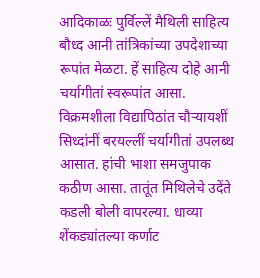आदिकाळः पुर्विल्लें मैथिली साहित्य बौध्द आनी तांत्रिकांच्या उपदेशाच्या रूपांत मेळटा. हें साहित्य दोहे आनी चर्यागीतां स्वरूपांत आसा. विक्रमशीला विद्यापिठांत चौऱ्यायशीं सिध्दांनीं बरयल्लीं चर्यागीतां उपलब्ध आसात. हांची भाशा समजुपाक कठीण आसा. तातूंत मिथिलेचे उदेंते कडली बोली वापरल्या. धाव्या शेंकड्यांतल्या कर्णाट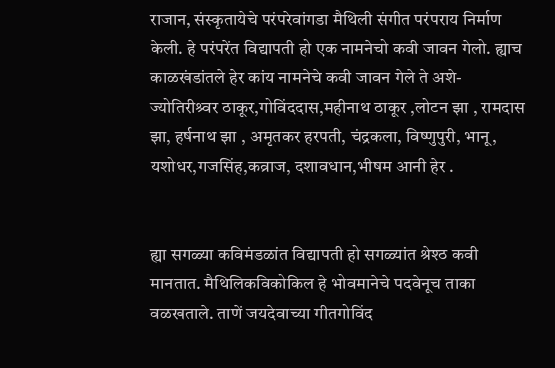राजान, संस्कृतायेचे परंपरेवांगडा मैथिली संगीत परंपराय निर्माण केली. हे परंपरेंत विद्यापती हो एक नामनेचो कवी जावन गेलो. ह्याच काळखंडांतले हेर कांय नामनेचे कवी जावन गेले ते अशे- ज्योतिरीश्र्वर ठाकूर,गोविंददास,महीनाथ ठाकूर ,लोटन झा , रामदास झा, हर्षनाथ झा , अमृतकर हरपती, चंद्रकला, विष्णुपुरी, भानू, यशोधर,गजसिंह,कव्राज, दशावधान,भीषम आनी हेर .


ह्या सगळ्या कविमंडळांत विद्यापती हो सगळ्यांत श्रेश्ठ कवी मानतात. मैथिलिकविकोकिल हे भोवमानेचे पदवेनूच ताका वळखताले. ताणें जयदेवाच्या गीतगोविंद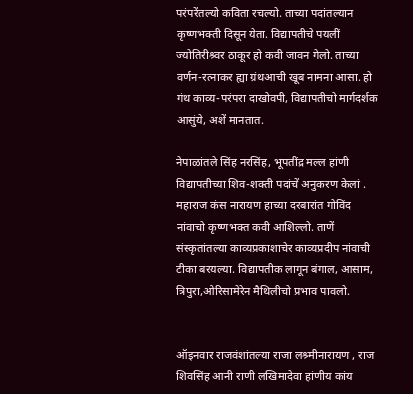परंपरेंतल्यो कविता रचल्यो. ताच्या पदांतल्यान कृष्णभक्ती दिसून येता. विद्यापतीचे पयलीं ज्योतिरीश्र्वर ठाकूर हो कवी जावन गेलो. ताच्या वर्णन-रत्नाकर ह्या ग्रंथआची खूब नामना आसा. हो गंथ काव्य-परंपरा दाखोवपी, विद्यापतीचो मार्गदर्शक आसुंये, अशें मानतात.

नेपाळांतले सिंह नरसिंह, भूपतींद्र मल्ल हांणी विद्यापतीच्या शिव-शक्ती पदांचें अनुकरण केलां . महाराज कंस नारायण हाच्या दरबारांत गोविंद नांवाचो कृष्णभक्त कवी आशिल्लो. ताणें संस्कृतांतल्या काव्यप्रकाशाचेर काव्यप्रदीप नांवाची टीका बरयल्या. विद्यापतीक लागून बंगाल, आसाम, त्रिपुरा,ओरिसामेरेन मैथिलीचो प्रभाव पावलो.


ऑइनवार राजवंशांतल्या राजा लश्र्मीनारायण , राज शिवसिंह आनी राणी लखिमादेवा हांणीय कांय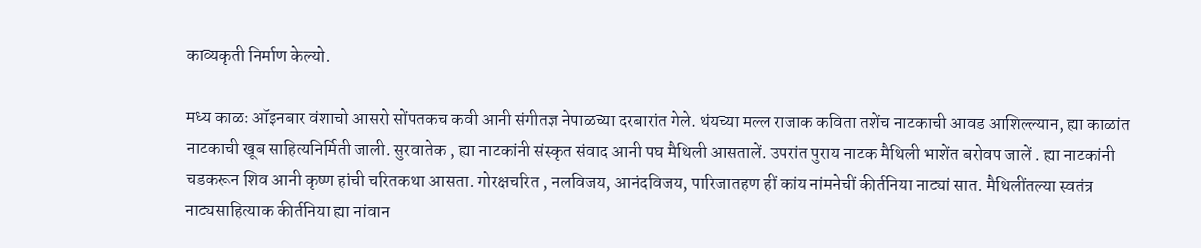काव्यकृती निर्माण केल्यो.

मध्य काळः ऑइनबार वंशाचो आसरो सोंपतकच कवी आनी संगीतज्ञ नेपाळच्या दरबारांत गेले. थंयच्या मल्ल राजाक कविता तशेंच नाटकाची आवड आशिल्ल्यान, ह्या काळांत नाटकाची खूब साहित्यनिर्मिती जाली. सुरवातेक , ह्या नाटकांनी संस्कृत संवाद आनी पघ मैथिली आसतालें. उपरांत पुराय नाटक मैथिली भाशेंत बरोवप जालें . ह्या नाटकांनी चडकरून शिव आनी कृष्ण हांची चरितकथा आसता. गोरक्षचरित , नलविजय, आनंदविजय, पारिजातहण हीं कांय नांमनेचीं कीर्तनिया नाट्यां सात. मैथिलींतल्या स्वतंत्र नाट्यसाहित्याक कीर्तनिया ह्या नांवान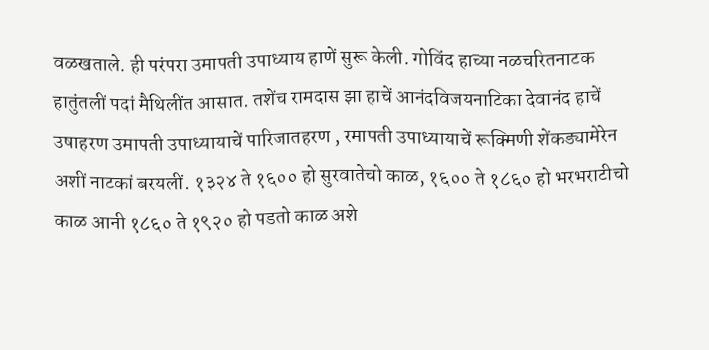वळखताले. ही परंपरा उमापती उपाध्याय हाणें सुरू केली. गोविंद हाच्या नळचरितनाटक हातुंतलीं पदां मैथिलींत आसात. तशेंच रामदास झा हाचें आनंदविजयनाटिका देवानंद हाचें उषाहरण उमापती उपाध्यायाचें पारिजातहरण , रमापती उपाध्यायाचें रूक्मिणी शेंकड्यामेरेन अशीं नाटकां बरयलीं. १३२४ ते १६०० हो सुरवातेचो काळ, १६०० ते १८६० हो भरभराटीचो काळ आनी १८६० ते १९२० हो पडतो काळ अशे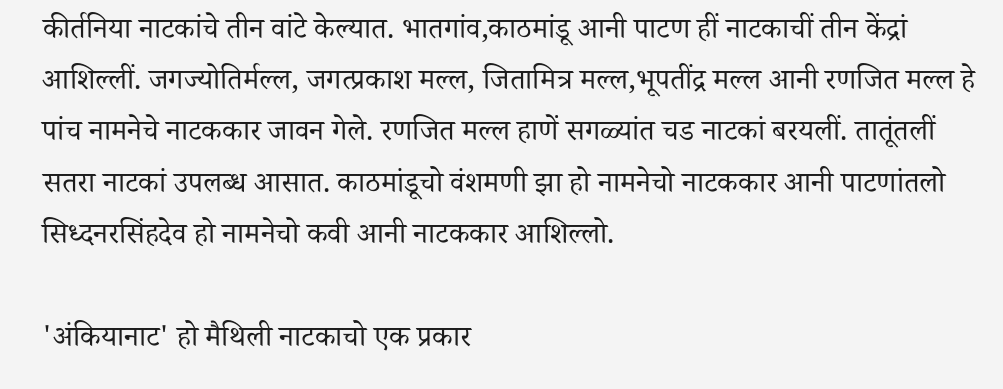कीर्तनिया नाटकांचे तीन वांटे केल्यात. भातगांव,काठमांडू आनी पाटण हीं नाटकाचीं तीन केंद्रां आशिल्लीं. जगज्योतिर्मल्ल, जगत्प्रकाश मल्ल, जितामित्र मल्ल,भूपतींद्र मल्ल आनी रणजित मल्ल हे पांच नामनेचे नाटककार जावन गेले. रणजित मल्ल हाणें सगळ्यांत चड नाटकां बरयलीं. तातूंतलीं सतरा नाटकां उपलब्ध आसात. काठमांडूचो वंशमणी झा हो नामनेचो नाटककार आनी पाटणांतलो सिध्दनरसिंहदेव हो नामनेचो कवी आनी नाटककार आशिल्लो.

'अंकियानाट' हो मैथिली नाटकाचो एक प्रकार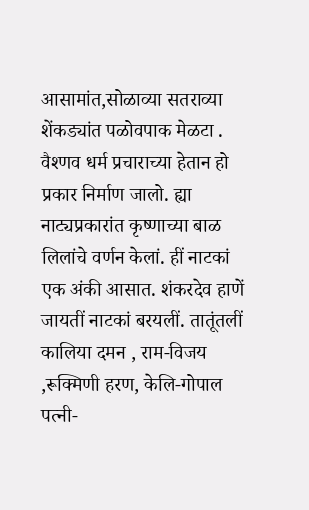आसामांत,सोळाव्या सतराव्या शेंकड्यांत पळोवपाक मेळटा . वैश्णव धर्म प्रचाराच्या हेतान हो प्रकार निर्माण जालो. ह्या नाट्यप्रकारांत कृष्णाच्या बाळ लिलांचे वर्णन केलां. हीं नाटकां एक अंकी आसात. शंकरदेव हाणें जायतीं नाटकां बरयलीं. तातूंतलीं कालिया दमन , राम-विजय ,रूक्मिणी हरण, केलि-गोपाल पत्नी-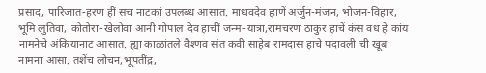प्रसाद, पारिजात-हरण हीं सच नाटकां उपलब्ध आसात. माधवदेव हाणें अर्जुन-मंजन, भोजन-विहार, भूमि लुतिवा, कोतोरा-खेलोवा आनी गोपाल देव हाचीं जन्म-यात्रा,रामचरण ठाकुर हाचें कंस वध हे कांय नामनेचे अंकियानाट आसात. ह्या काळांतले वैश्णव संत कवी साहेब रामदास हाचे पदावली ची खूब नामना आसा. तशेंच लोचन,भूपतींद्र,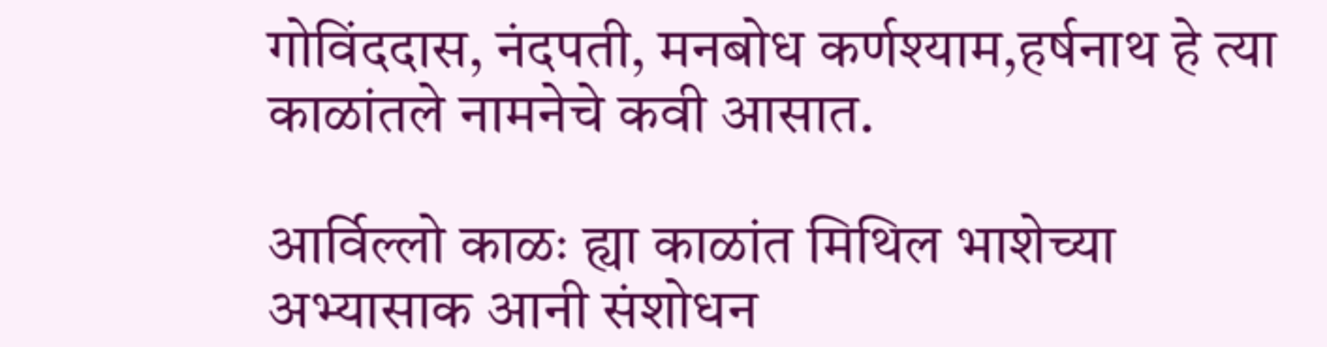गोविंददास, नंदपती, मनबोध कर्णश्याम,हर्षनाथ हे त्या काळांतले नामनेचे कवी आसात.

आर्विल्लो काळः ह्या काळांत मिथिल भाशेच्या अभ्यासाक आनी संशोधन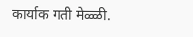कार्याक गती मेळ्ळी.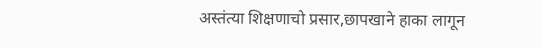अस्तंत्या शिक्षणाचो प्रसार,छापखाने हाका लागून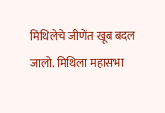मिथिलेचे जीणेंत खूब बदल जालो. मिथिला महासभा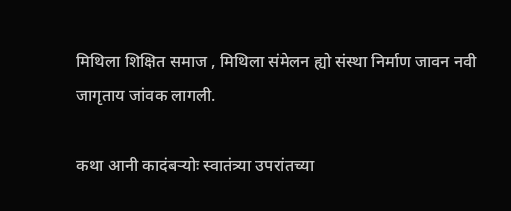मिथिला शिक्षित समाज , मिथिला संमेलन ह्यो संस्था निर्माण जावन नवी जागृताय जांवक लागली.

कथा आनी कादंबऱ्योः स्वातंत्र्या उपरांतच्या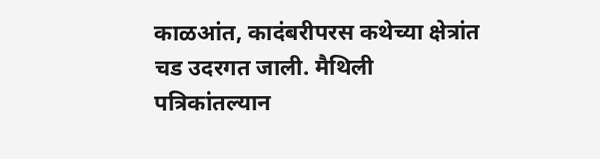काळआंत, कादंबरीपरस कथेच्या क्षेत्रांत चड उदरगत जाली. मैथिली पत्रिकांतल्यान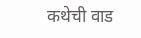कथेची वाड